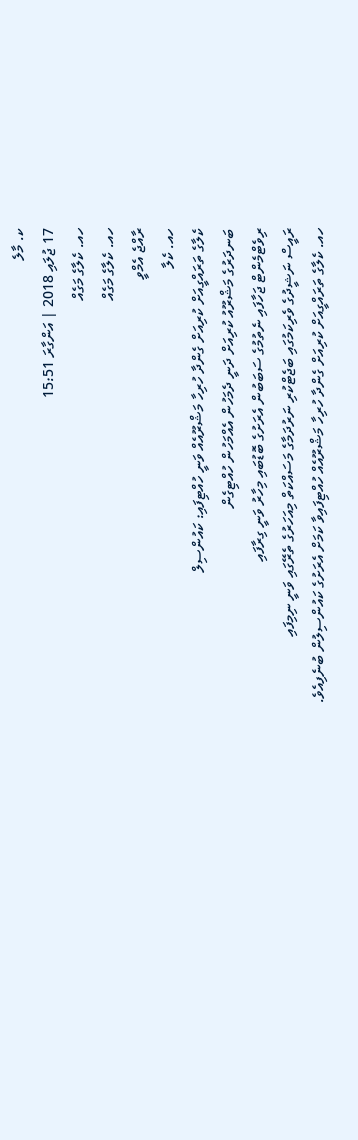ކ. މާލެ
17 ޖުލައި 2018 | އަންގާރަ 15:51
ހއ. ކެލާގެ މަގެއް
ހއ. ކެލާގެ މަގެއް
ރާއްޖެ އެމްވީ
ހއ. ކެލާ
ކެލާގެ ތަރައްގީއަށް ކުރިއަށް ގެންދާ ހުރިހާ މަޝްރޫއެއް ވަނީ ހުއްޓިފައި: ކައުންސިލް
ބަނދަރުގެ މަޝްރޫއު ކުރިއަށް ދަނީ ދެމަހުން އެއްމަހުން ހުއްޓިގެން
ރިވެޓްމެންޓް ޖަހާފައި ނެތުމުގެ ސަބަބުން އެރަށުގެ ބޮޑުބައި މިހާރު ވަނީ ގިރާފައި
ރައީސް ނަޝީދުގެ ވެރިކަމުގައި ބަޖެޓްކުރި ނަރުދަމާގެ މަސައްކަތް މިއަހަރުގެ ތެރޭގައި ވަނީ ނިމިފައި
ހއ. ކެލާގެ ތަރައްގީއަށް ކުރިއަށް ގެންދާ ހުރިހާ މަޝްރޫއެއް ހުއްޓިފައިވާ ކަމަށް އެރަށުގެ ކައުންސިލުން ބުނެފިއެވެ.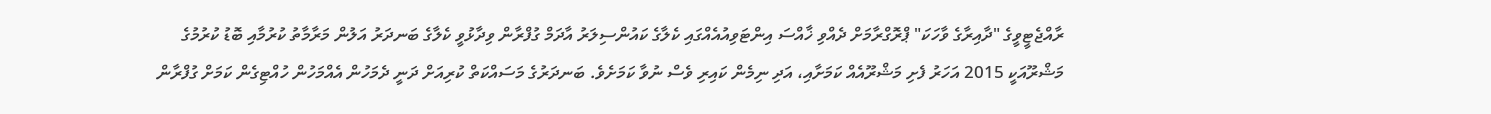ރާއްޖެޓީވީގެ "ދާއިރާގެ ވާހަކަ" ޕްރޮގްރާމަށް ދެއްވި ޚާއްސަ އިންޓަވިއުއެއްގައި ކެލާގެ ކައުންސިލަރު އާދަމް ގުފްރާން ވިދާޅުވީ ކެލާގެ ބަނދަރު އަލުން މަރާމާތު ކުރުމާއި ބޮޑު ކުރުމުގެ މަޝްރޫއަކީ 2015 އަހަރު ފެށި މަޝްރޫއެއް ކަމަށާއި، އަދި ނިމެން ކައިރި ވެސް ނުވާ ކަމަށެވެ. ބަނދަރުގެ މަސައްކަތް ކުރިއަށް ދަނީ ދެމަހުން އެއްމަހުން ހުއްޓިގެން ކަމަށް ގުފްރާން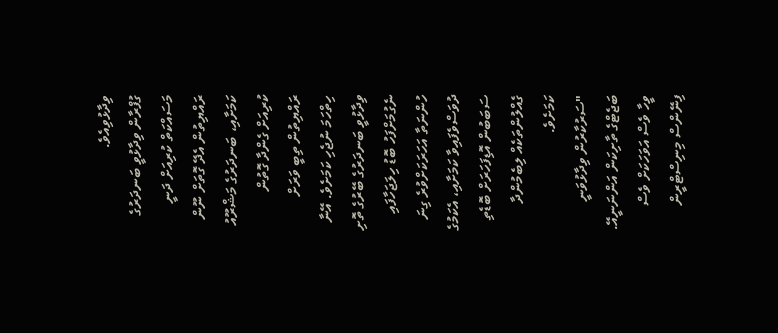ވިދާޅުވިއެވެ.
ގުފްރާން ވިދާޅުވީ ބަނދަރުގެ މަސައްކަތް ކުރިއަށް ދަނީ ރައްޔިތުން އެދޭ ގޮތަށް ނޫން ކަމަށާއި، ބަނދަރުގެ މަޝްރޫއު ކުރިއަށް ގެންދާ ގޮތުން ރައްޔިތުން ތިބީ ވަރަށް ހިތްހަމަ ނުޖެހި ކަމަށެވެ. އޭނާ ވިދާޅުވީ ބަނދަރުގެ ބޭރުގެ ތޮށި ނެގުމަށްފަހު ބޮޑު ހިލަޖަހާފައި ހުންނަތާ އަހަރަކަށްވުރެ ގިނަ ދުވަސްވެފައިވާ ކަމަށާއި، އެކަމުގެ ސަބަބުން އޮޑިފަހަރަށް ބޮޑެތި ގެއްލުންތަކެއް ލިބެމުންދާ ކަމަށެވެ.
"ސަރުކާރުން ވިދާޅުވަނީ ބަޖެޓްގެ ތާށިކަން އަންނަނީއޭ. ވީހާ ވެސް އަވަހަކަށް ވެސް ފިނޭންސް މިނިސްޓްރީން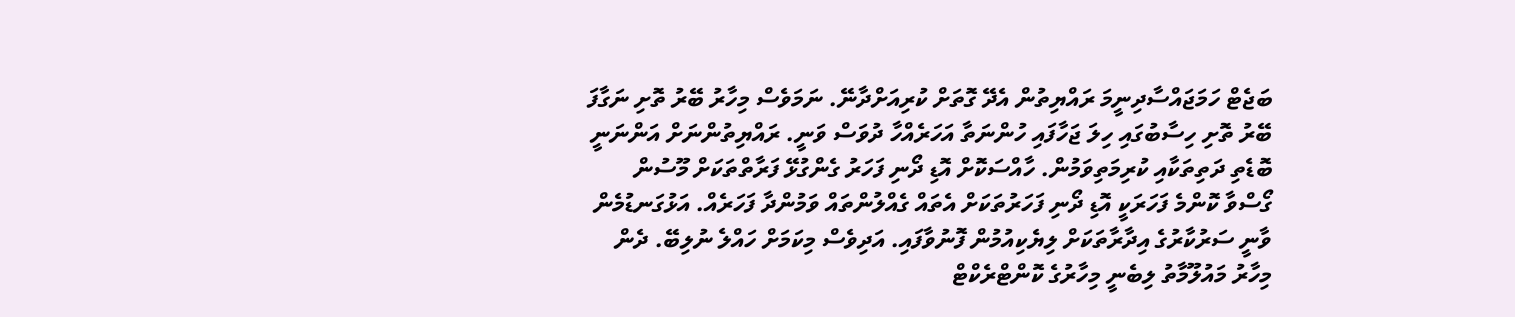ބަޖެޓް ހަމަޖައްސާދިނީމަ ރައްޔިތުން އެދޭ ގޮތަށް ކުރިއަށްދާނޭ. ނަމަވެސް މިހާރު ބޭރު ތޮށި ނަގާފަ ބޭރު ތޮށި ހިސާބުގައި ހިލަ ޖަހާފައި ހުންނަތާ އަހަރެއްހާ ދުވަސް ވަނީ. ރައްޔިތުންނަށް އަންނަނީ ބޮޑެތި ދަތިތަކާއި ކުރިމަތިވަމުން. ހާއްސަކޮށް އޮޑި ދޯނި ފަހަރު ގެންގުޅޭ ފަރާތްތަކަށް މޫސުން ގޯސްވާ ކޮންމެ ފަހަރަކީ އޮޑި ދޯނި ފަހަރުތަކަށް އެތައް ގެއްލުންތައް ވަމުންދާ ފަހަރެއް. އަޅުގަނޑުމެން ވާނީ ސަރުކާރުގެ އިދާރާތަކަށް ލިޔެކިއުމުން ފޮނުވާފައި. އަދިވެސް މިކަމަށް ހައްލެ ނުލިބޭ. ދެން މިހާރު މައުލޫމާތު ލިބެނީ މިހާރުގެ ކޮންޓްރެކްޓް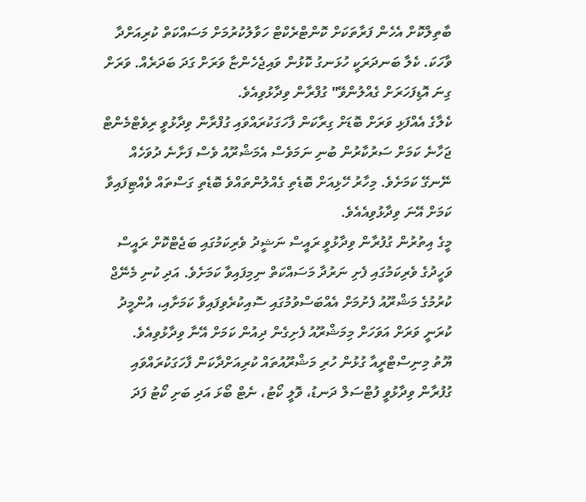ބާތިލްކޮށް އެހެން ފަރާތަކަށް ކޮންޓްރެކްޓް ހަވާލުކުރުމަށް މަސައްކަތް ކުރިއަށްދާ ވާހަކަ. ކެލާ ބަނދަރަކީ ހުޅަނގު ކޮޅުން ވައިޖެހެންޏާ ވަރަށް ގަދަ ބަދަރެއް. ވަރަށް ގިނަ އޮޑިފަހަރަށް ގެއްލުންވޭ" ގުފްރާން ވިދާޅުވިއެވެ.
ކެލާގެ އެއްފަޅި ވަރަށް ބޮޑަށް ގިރާކަން ފާހަގަކުރައްވައި ގުފްރާން ވިދާޅުވީ ރިވެޓްމެންޓް ޖަހާނެ ކަމަށް ސަރުކާރުން ބުނި ނަމަވެސް އެމަޝްރޫއު ވެސް ފަށާނެ ދުވަހެއް ނޭނގޭ ކަމަށެވެ. މިހާރު ހޭޅިއަށް ބޮޑެތި ގެއްލުންތައްވެ ބޮޑެތި ގަސްތައް ވެއްޓިފައިވާ ކަމަށް އޭނަ ވިދާޅުވިއެއެވެ.
މީގެ އިތުރުން ގުފުރާން ވިދާޅުވީ ރައީސް ނަޝީދު ވެރިކަމުގައި ބަޖެޓްކޮށް ރައީސް ވަހީދުގެ ވެރިކަމުގައި ފެށި ނަރުދާ މަސައްކަތް ނިމިފައިވާ ކަމަށެވެ. އަދި ކުނި މެނޭޖް ކުރުމުގެ މަޝްރޫއު ފެށުމަށް އެއްބަސްވުމުގައި ސޮއިކުރެވިފައިވާ ކަމަށާއި، އުންމީދު ކުރަނީ ވަރަށް އަވަހަށް މިމަޝްރޫއު ފެށިގެން ދިއުން ކަމަށް އޭނާ ވިދާޅުވިއެވެ.
ޔޫތު މިނިސްޓްރީއާ ގުޅުން ހުރި މަޝްރޫއުތައް ކުރިއަށްދާކަން ފާހަގަކުރައްވައި ގުފުރާން ވިދާޅުވީ ފުޓްސަލް ދަނޑު، ވޮލީ ކޯޓު، ނެޓް ބޯޅަ އަދި ބަށި ކޯޓު ފަދަ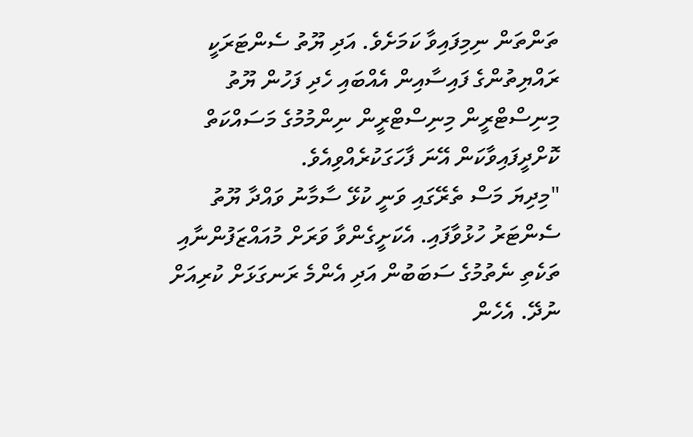ތަންތަން ނިމިފައިވާ ކަމަށެވެ. އަދި ޔޫތު ސެންޓަރަކީ ރައްޔިތުންގެ ފައިސާއިން އެއްބައި ހެދި ފަހުން ޔޫތު މިނިސްޓްރީން މިނިސްޓްރީން ނިންމުމުގެ މަސައްކަތް ކޮށްދީފައިވާކަން އޭނަ ފާހަގަކުރެއްވިއެވެ.
"މިދިޔަ މަސް ތެރޭގައި ވަނީ ކުޅޭ ސާމާނު ވައްދާ ޔޫތު ސެންޓަރު ހުޅުވާފައި. އެކަށީގެންވާ ވަރަށް މުއައްޒަފުންނާއި ތަކެތި ނެތުމުގެ ސަބަބުން އަދި އެންމެ ރަނގަޅަށް ކުރިއަށް ނުދޭ. އެހެން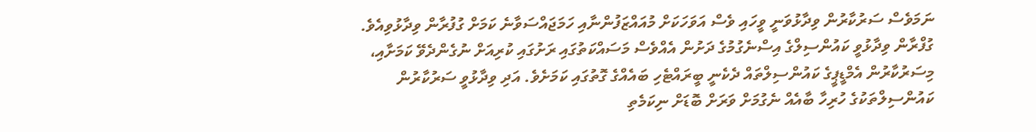ނަމަވެސް ސަރުކާރުން ވިދާޅުވަނީ ވީހައި ވެސް އަވަހަކަށް މުއައްޒަފުންނާއި ހަމަޖައްސަވާނެ ކަމަށް ގުފުރާން ވިދާޅުވިއެވެ.
ގުފްރާން ވިދާޅުވީ ކައުންސިލްގެ އިސްނެގުމުގެ ދަށުން އެއްވެސް މަސައްކަތުގައި ރަށުގައި ކުރިއަށް ނުގެންދެވޭ ކަމަށާއި، މިސަރުކާރުން އެމްޑީޕީގެ ކައުންސިލްތައް ދެކެނީ ބީރައްޓެހި ބައެއްގެ ގޮތުގައި ކަމަށެވެ. އަދި ވިދާޅުވީ ސަރުކާރުން ކައުންސިލްތަކުގެ ހުރިހާ ބާއެއް ނެގުމަށް ވަރަށް ބޮޑަށް ނިކަމެތި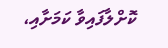ކޮށްލާފައިވާ ކަމަށާއި،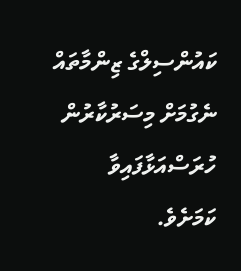ކައުންސިލްގެ ޒިންމާތައް ނެގުމަށް މިސަރުކާރުން ހުރަސްއަޅާފައިވާ ކަމަށެވެ.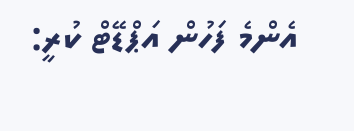އެންމެ ފަހުން އަޕްޑޭޓް ކުރީ: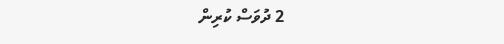2 ދުވަސް ކުރިން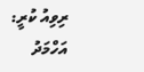ރިވިއު ކުރީ: އަހްމަދު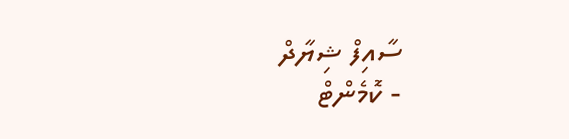ސާއިފް ޝިޔާދް
- ކޮމެންޓް